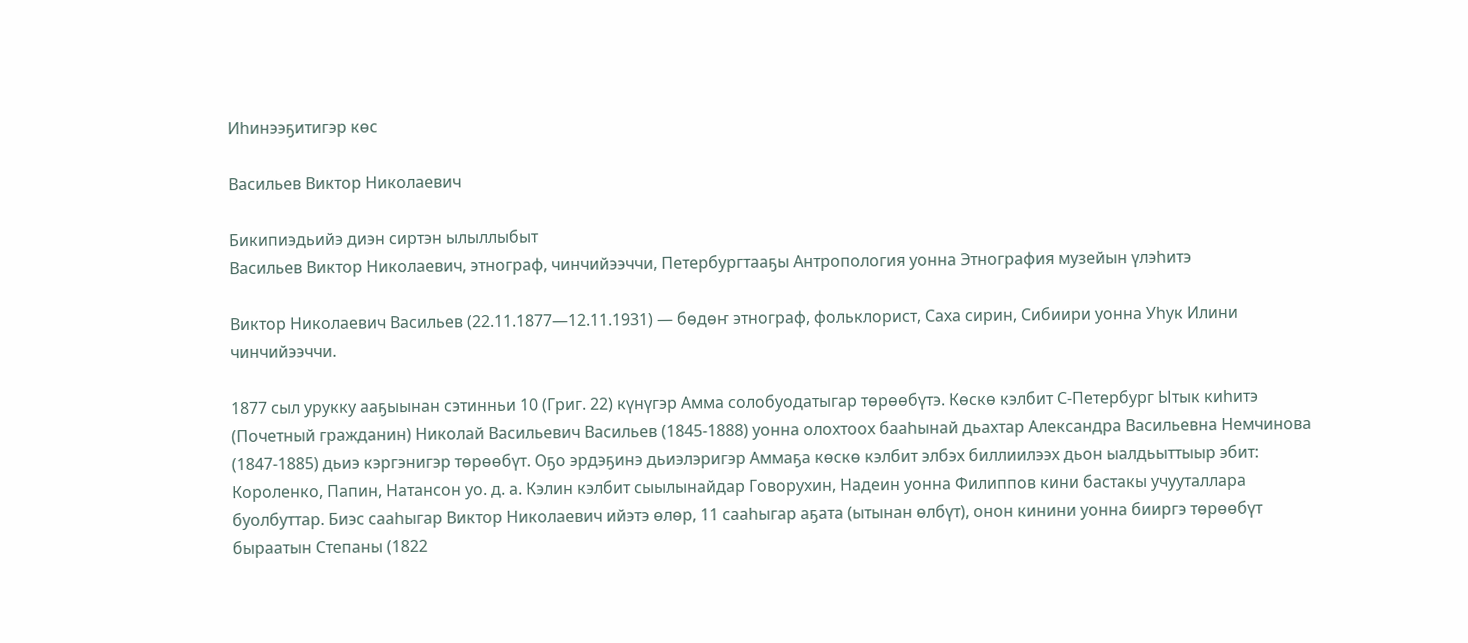Иһинээҕитигэр көс

Васильев Виктор Николаевич

Бикипиэдьийэ диэн сиртэн ылыллыбыт
Васильев Виктор Николаевич, этнограф, чинчийээччи, Петербургтааҕы Антропология уонна Этнография музейын үлэһитэ

Виктор Николаевич Васильев (22.11.1877—12.11.1931) — бөдөҥ этнограф, фольклорист, Саха сирин, Сибиири уонна Уһук Илини чинчийээччи.

1877 сыл урукку ааҕыынан сэтинньи 10 (Григ. 22) күнүгэр Амма солобуодатыгар төрөөбүтэ. Көскө кэлбит С-Петербург Ытык киһитэ (Почетный гражданин) Николай Васильевич Васильев (1845-1888) уонна олохтоох бааһынай дьахтар Александра Васильевна Немчинова (1847-1885) дьиэ кэргэнигэр төрөөбүт. Оҕо эрдэҕинэ дьиэлэригэр Аммаҕа көскө кэлбит элбэх биллиилээх дьон ыалдьыттыыр эбит: Короленко, Папин, Натансон уо. д. а. Кэлин кэлбит сыылынайдар Говорухин, Надеин уонна Филиппов кини бастакы учууталлара буолбуттар. Биэс сааһыгар Виктор Николаевич ийэтэ өлөр, 11 сааһыгар аҕата (ытынан өлбүт), онон кинини уонна бииргэ төрөөбүт быраатын Степаны (1822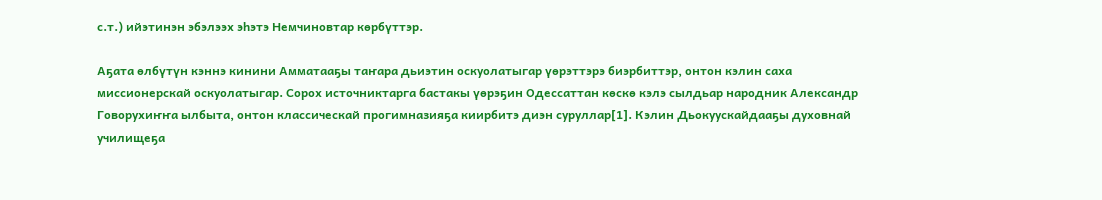с.т.) ийэтинэн эбэлээх эһэтэ Немчиновтар көрбүттэр.

Аҕата өлбүтүн кэннэ кинини Амматааҕы таҥара дьиэтин оскуолатыгар үөрэттэрэ биэрбиттэр, онтон кэлин саха миссионерскай оскуолатыгар. Сорох источниктарга бастакы үөрэҕин Одессаттан көскө кэлэ сылдьар народник Александр Говорухиҥҥа ылбыта, онтон классическай прогимназияҕа киирбитэ диэн суруллар[1]. Кэлин Дьокуускайдааҕы духовнай училищеҕа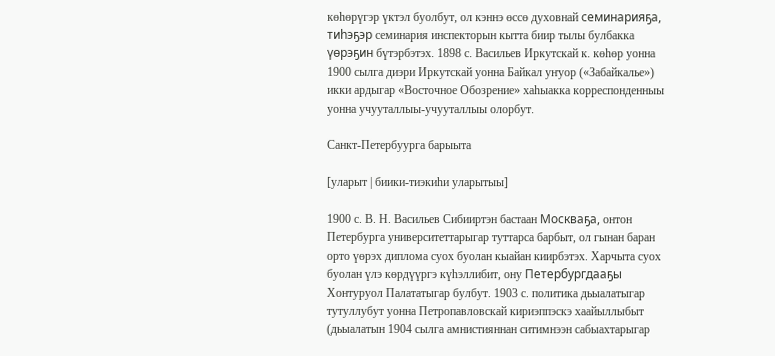көһөрүгэр үктэл буолбут, ол кэннэ өссө духовнай семинарияҕа, тиһэҕэр семинария инспекторын кытта биир тылы булбакка үөрэҕин бүтэрбэтэх. 1898 с. Васильев Иркутскай к. көһөр уонна 1900 сылга диэри Иркутскай уонна Байкал уҥуор («Забайкалье») икки ардыгар «Восточное Обозрение» хаһыакка корреспонденныы уонна учууталлыы-учууталлыы олорбут.

Санкт-Петербуурга барыыта

[уларыт | биики-тиэкиһи уларытыы]

1900 с. В. Н. Васильев Сибииртэн бастаан Москваҕа, онтон Петербурга университеттарыгар туттарса барбыт, ол гынан баран орто үөрэх диплома суох буолан кыайан киирбэтэх. Харчыта суох буолан үлэ көрдүүргэ күһэллибит, ону Петербургдааҕы Хонтуруол Палататыгар булбут. 1903 с. политика дьыалатыгар тутуллубут уонна Петропавловскай кириэппэскэ хаайыллыбыт (дьыалатын 1904 сылга амнистияннан ситимнээн сабыахтарыгар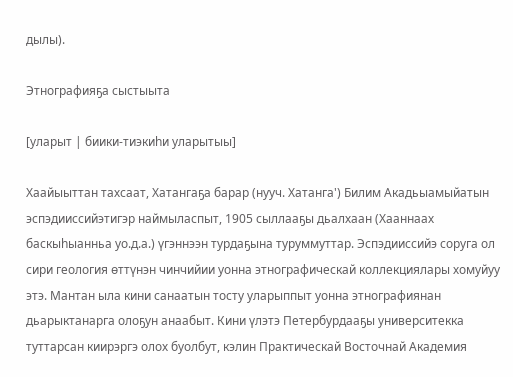дылы).

Этнографияҕа сыстыыта

[уларыт | биики-тиэкиһи уларытыы]

Хаайыыттан тахсаат, Хатангаҕа барар (нууч. Хатанга') Билим Акадьыамыйатын эспэдииссийэтигэр наймыласпыт, 1905 сыллааҕы дьалхаан (Хааннаах баскыһыанньа уо.д.а.) үгэннээн турдаҕына туруммуттар. Эспэдииссийэ соруга ол сири геология өттүнэн чинчийии уонна этнографическай коллекциялары хомуйуу этэ. Мантан ыла кини санаатын тосту уларыппыт уонна этнографиянан дьарыктанарга олоҕун анаабыт. Кини үлэтэ Петербурдааҕы университекка туттарсан киирэргэ олох буолбут, кэлин Практическай Восточнай Академия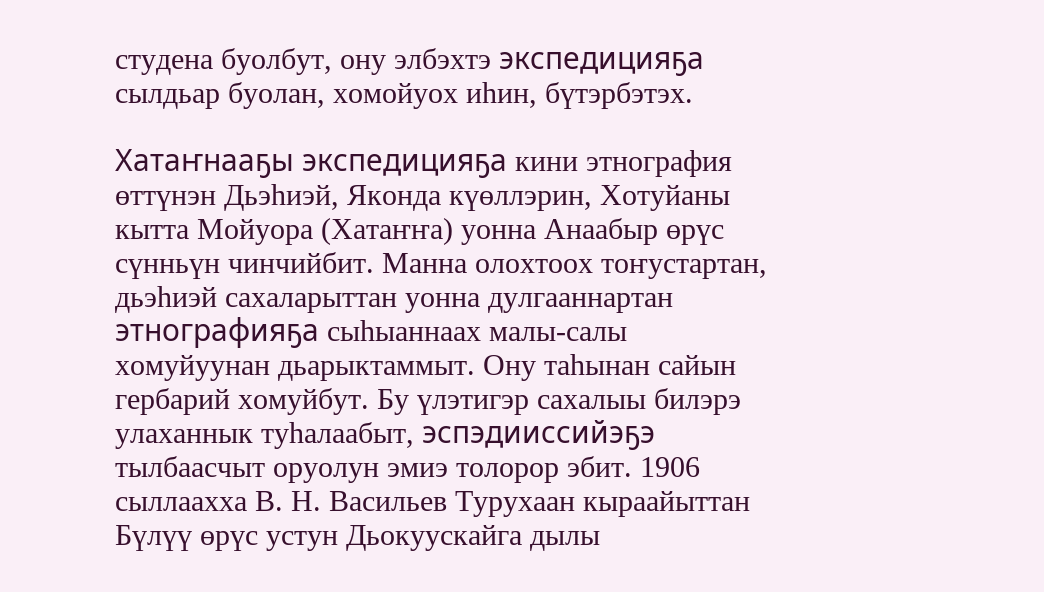студена буолбут, ону элбэхтэ экспедицияҕа сылдьар буолан, хомойуох иһин, бүтэрбэтэх.

Хатаҥнааҕы экспедицияҕа кини этнография өттүнэн Дьэһиэй, Яконда күөллэрин, Хотуйаны кытта Мойуора (Хатаҥҥа) уонна Анаабыр өрүс сүнньүн чинчийбит. Манна олохтоох тоҥустартан, дьэһиэй сахаларыттан уонна дулгааннартан этнографияҕа сыһыаннаах малы-салы хомуйуунан дьарыктаммыт. Ону таһынан сайын гербарий хомуйбут. Бу үлэтигэр сахалыы билэрэ улаханнык туһалаабыт, эспэдииссийэҕэ тылбаасчыт оруолун эмиэ толорор эбит. 1906 сыллаахха В. Н. Васильев Турухаан кыраайыттан Бүлүү өрүс устун Дьокуускайга дылы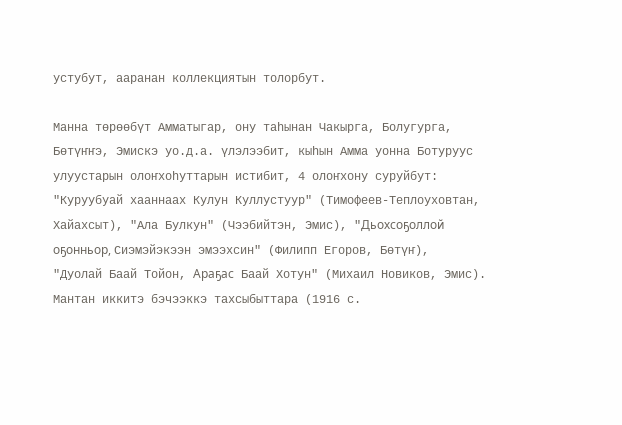устубут, ааранан коллекциятын толорбут.

Манна төрөөбүт Амматыгар, ону таһынан Чакырга, Болугурга, Бөтүҥҥэ, Эмискэ уо.д.а. үлэлээбит, кыһын Амма уонна Ботуруус улуустарын олоҥхоһуттарын истибит, 4 олоҥхону суруйбут: "Куруубуай хааннаах Кулун Куллустуур" (Тимофеев-Теплоуховтан, Хайахсыт), "Ала Булкун" (Чээбийтэн, Эмис), "Дьохсоҕоллой оҕонньор, Сиэмэйэкээн эмээхсин" (Филипп Егоров, Бөтүҥ), "Дуолай Баай Тойон, Араҕас Баай Хотун" (Михаил Новиков, Эмис). Мантан иккитэ бэчээккэ тахсыбыттара (1916 с.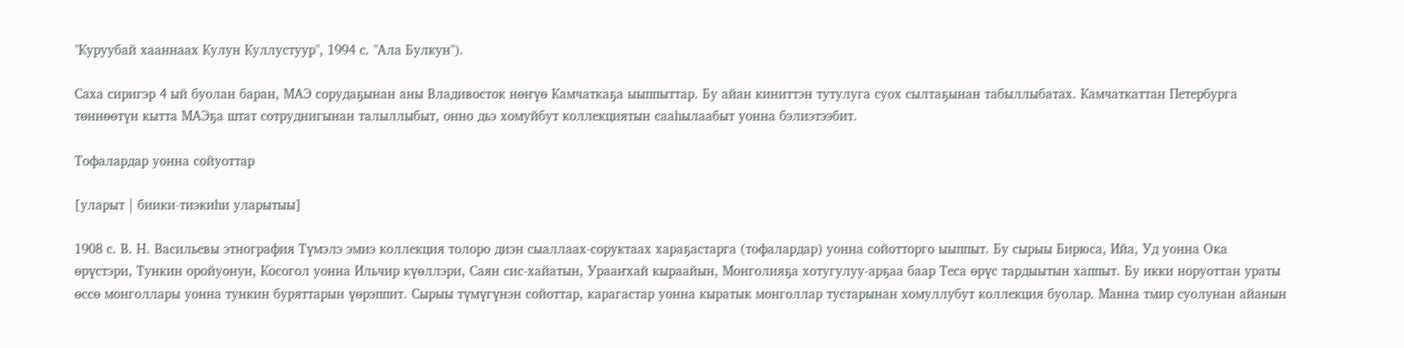"Куруубай хааннаах Кулун Куллустуур", 1994 с. "Ала Булкун").

Саха сиригэр 4 ый буолан баран, МАЭ сорудаҕынан аны Владивосток нөҥүө Камчаткаҕа ыыппыттар. Бу айан киниттэн тутулуга суох сылтаҕынан табыллыбатах. Камчаткаттан Петербурга төннөөтүн кытта МАЭҕа штат сотруднигынан талыллыбыт, онно дьэ хомуйбут коллекциятын сааһылаабыт уонна бэлиэтээбит.

Тофалардар уонна сойуоттар

[уларыт | биики-тиэкиһи уларытыы]

1908 с. В. Н. Васильевы этнография Түмэлэ эмиэ коллекция толоро диэн сыаллаах-соруктаах хараҕастарга (тофалардар) уонна сойотторго ыыппыт. Бу сырыы Бирюса, Ийа, Уд уонна Ока өрүстэри, Тункин оройуонун, Косогол уонна Ильчир күөллэри, Саян сис-хайатын, Урааҥхай кыраайын, Монголияҕа хотугулуу-арҕаа баар Теса өрүс тардыытын хаппыт. Бу икки норуоттан ураты өссө монголлары уонна тункин буряттарын үөрэппит. Сырыы түмүгүнэн сойоттар, карагастар уонна кыратык монголлар тустарынан хомуллубут коллекция буолар. Манна тмир суолунан айанын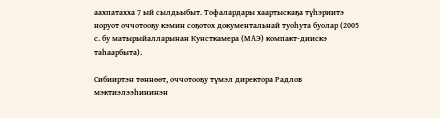аахпатахха 7 ый сылдьыбыт. Тофалардары хаартыскаҕа түһэриитэ норуот оччотооҕу кэмин соҕотох документальнай туоһута буолар (2005 с. бу матырыйалларынан Кунсткамера (МАЭ) компакт-диискэ таһаарбыта).

Сибииртэн төннөөт, оччотооҕу түмэл директора Радлов мэктиэлээһининэн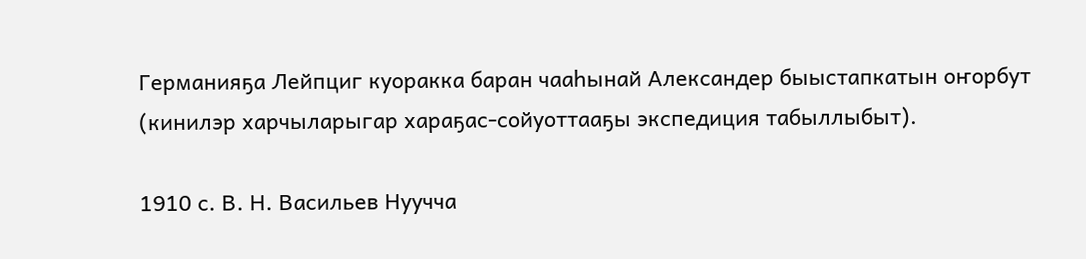Германияҕа Лейпциг куоракка баран чааһынай Александер быыстапкатын оҥорбут (кинилэр харчыларыгар хараҕас-сойуоттааҕы экспедиция табыллыбыт).

1910 с. В. Н. Васильев Нуучча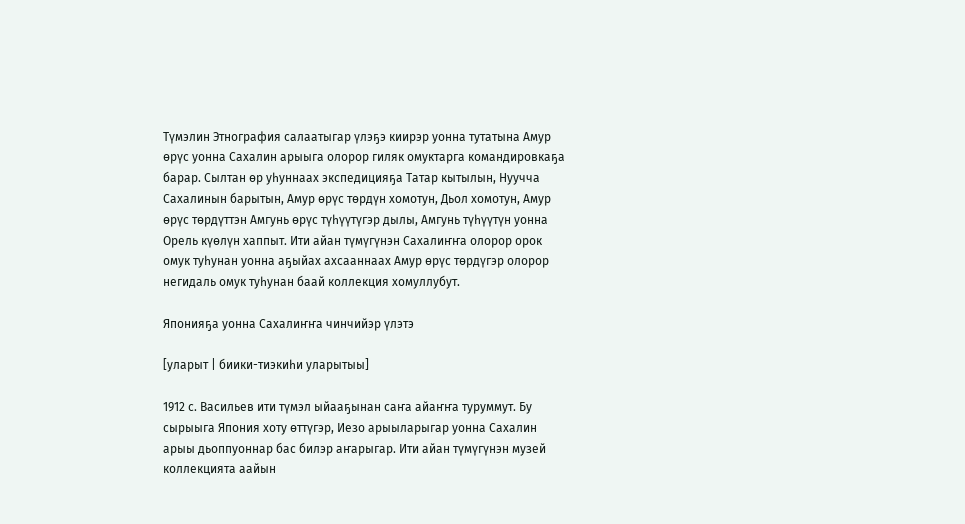Түмэлин Этнография салаатыгар үлэҕэ киирэр уонна тутатына Амур өрүс уонна Сахалин арыыга олорор гиляк омуктарга командировкаҕа барар. Сылтан өр уһуннаах экспедицияҕа Татар кытылын, Нуучча Сахалинын барытын, Амур өрүс төрдүн хомотун, Дьол хомотун, Амур өрүс төрдүттэн Амгунь өрүс түһүүтүгэр дылы, Амгунь түһүүтүн уонна Орель күөлүн хаппыт. Ити айан түмүгүнэн Сахалиҥҥа олорор орок омук туһунан уонна аҕыйах ахсааннаах Амур өрүс төрдүгэр олорор негидаль омук туһунан баай коллекция хомуллубут.

Японияҕа уонна Сахалиҥҥа чинчийэр үлэтэ

[уларыт | биики-тиэкиһи уларытыы]

1912 с. Васильев ити түмэл ыйааҕынан саҥа айаҥҥа туруммут. Бу сырыыга Япония хоту өттүгэр, Иезо арыыларыгар уонна Сахалин арыы дьоппуоннар бас билэр аҥарыгар. Ити айан түмүгүнэн музей коллекцията аайын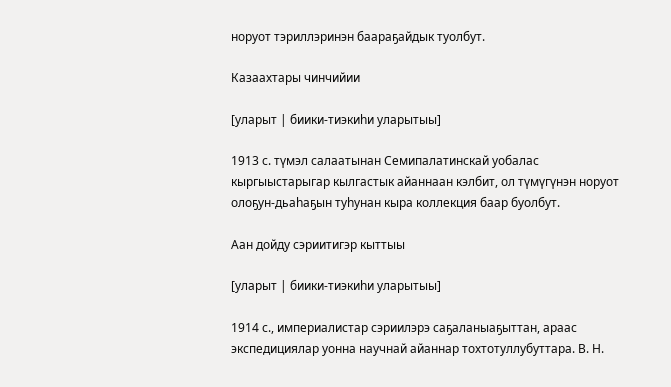норуот тэриллэринэн баараҕайдык туолбут.

Казаахтары чинчийии

[уларыт | биики-тиэкиһи уларытыы]

1913 с. түмэл салаатынан Семипалатинскай уобалас кыргыыстарыгар кылгастык айаннаан кэлбит, ол түмүгүнэн норуот олоҕун-дьаһаҕын туһунан кыра коллекция баар буолбут.

Аан дойду сэриитигэр кыттыы

[уларыт | биики-тиэкиһи уларытыы]

1914 с., империалистар сэриилэрэ саҕаланыаҕыттан, араас экспедициялар уонна научнай айаннар тохтотуллубуттара. В. Н.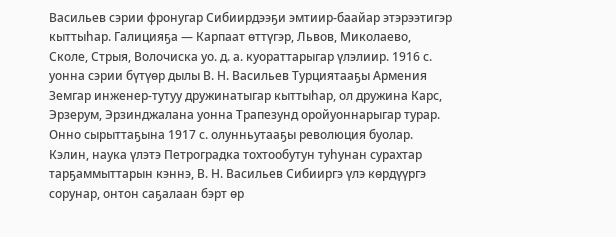Васильев сэрии фронугар Сибиирдээҕи эмтиир-баайар этэрээтигэр кыттыһар. Галицияҕа — Карпаат өттүгэр, Львов, Миколаево, Сколе, Стрыя, Волочиска уо. д. а. куораттарыгар үлэлиир. 1916 с. уонна сэрии бүтүөр дылы В. Н. Васильев Турциятааҕы Армения Земгар инженер-тутуу дружинатыгар кыттыһар, ол дружина Карс, Эрзерум, Эрзинджалана уонна Трапезунд оройуоннарыгар турар. Онно сырыттаҕына 1917 с. олунньутааҕы революция буолар. Кэлин, наука үлэтэ Петроградка тохтообутун туһунан сурахтар тарҕаммыттарын кэннэ, В. Н. Васильев Сибииргэ үлэ көрдүүргэ сорунар, онтон саҕалаан бэрт өр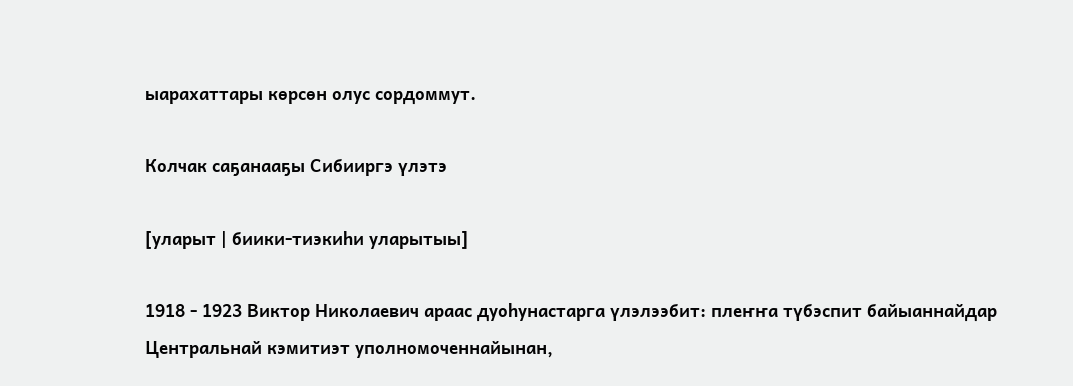ыарахаттары көрсөн олус сордоммут.

Колчак саҕанааҕы Сибииргэ үлэтэ

[уларыт | биики-тиэкиһи уларытыы]

1918 - 1923 Виктор Николаевич араас дуоһунастарга үлэлээбит: плеҥҥа түбэспит байыаннайдар Центральнай кэмитиэт уполномоченнайынан,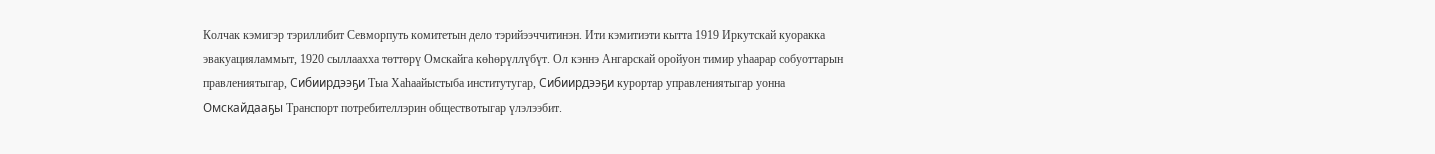Колчак кэмигэр тэриллибит Севморпуть комитетын дело тэрийээччитинэн. Ити кэмитиэти кытта 1919 Иркутскай куоракка эвакуацияламмыт, 1920 сыллаахха төттөрү Омскайга көһөрүллүбүт. Ол кэннэ Ангарскай оройуон тимир уһаарар собуоттарын правлениятыгар, Сибиирдээҕи Тыа Хаһаайыстыба институтугар, Сибиирдээҕи курортар управлениятыгар уонна Омскайдааҕы Транспорт потребителлэрин обществотыгар үлэлээбит.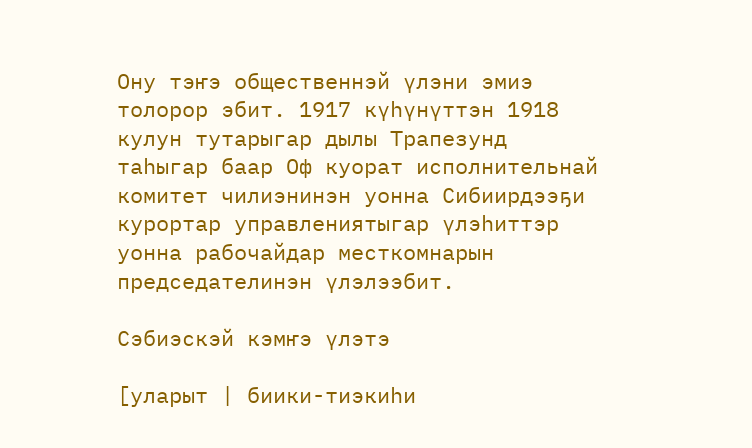Ону тэҥэ общественнэй үлэни эмиэ толорор эбит. 1917 күһүнүттэн 1918 кулун тутарыгар дылы Трапезунд таһыгар баар Оф куорат исполнительнай комитет чилиэнинэн уонна Сибиирдээҕи курортар управлениятыгар үлэһиттэр уонна рабочайдар месткомнарын председателинэн үлэлээбит.

Сэбиэскэй кэмҥэ үлэтэ

[уларыт | биики-тиэкиһи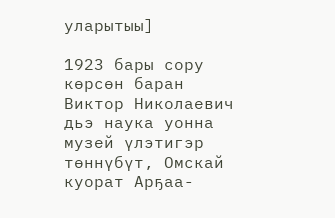уларытыы]

1923 бары сору көрсөн баран Виктор Николаевич дьэ наука уонна музей үлэтигэр төннүбүт, Омскай куорат Арҕаа-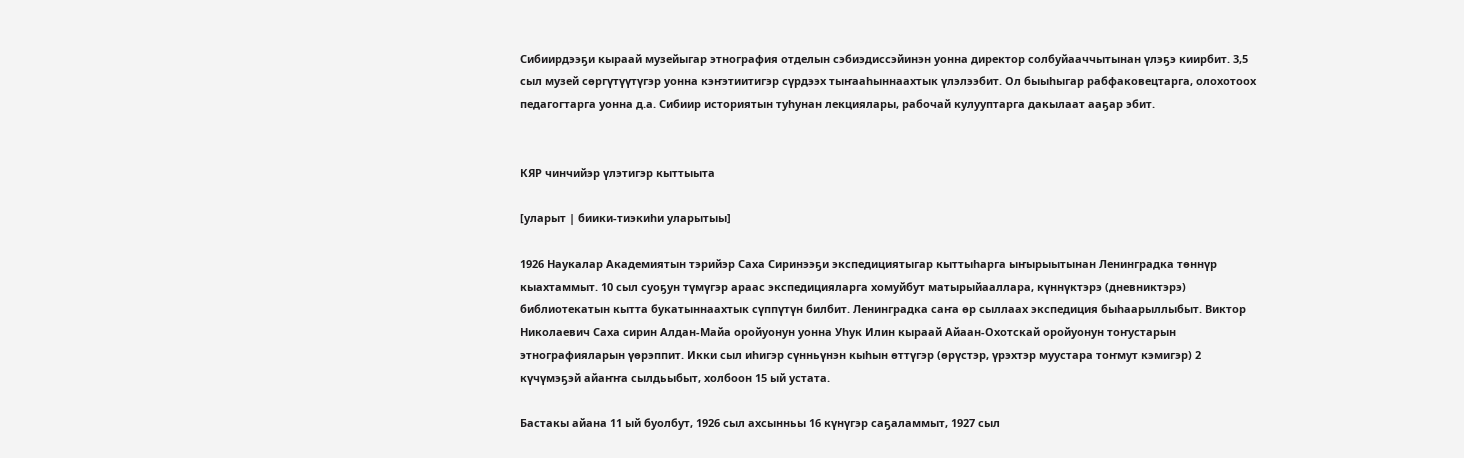Сибиирдээҕи кыраай музейыгар этнография отделын сэбиэдиссэйинэн уонна директор солбуйааччытынан үлэҕэ киирбит. 3,5 сыл музей сөргүтүүтүгэр уонна кэҥэтиитигэр сүрдээх тыҥааһыннаахтык үлэлээбит. Ол быыһыгар рабфаковецтарга, олохотоох педагогтарга уонна д.а. Сибиир историятын туһунан лекциялары, рабочай кулууптарга дакылаат ааҕар эбит.


КЯР чинчийэр үлэтигэр кыттыыта

[уларыт | биики-тиэкиһи уларытыы]

1926 Наукалар Академиятын тэрийэр Саха Сиринээҕи экспедициятыгар кыттыһарга ыҥырыытынан Ленинградка төннүр кыахтаммыт. 10 сыл суоҕун түмүгэр араас экспедицияларга хомуйбут матырыйааллара, күннүктэрэ (дневниктэрэ) библиотекатын кытта букатыннаахтык сүппүтүн билбит. Ленинградка саҥа өр сыллаах экспедиция быһаарыллыбыт. Виктор Николаевич Саха сирин Алдан-Майа оройуонун уонна Уһук Илин кыраай Айаан-Охотскай оройуонун тоҥустарын этнографияларын үөрэппит. Икки сыл иһигэр сүнньүнэн кыһын өттүгэр (өрүстэр, үрэхтэр муустара тоҥмут кэмигэр) 2 күчүмэҕэй айаҥҥа сылдьыбыт, холбоон 15 ый устата.

Бастакы айана 11 ый буолбут, 1926 сыл ахсынньы 16 күнүгэр саҕаламмыт, 1927 сыл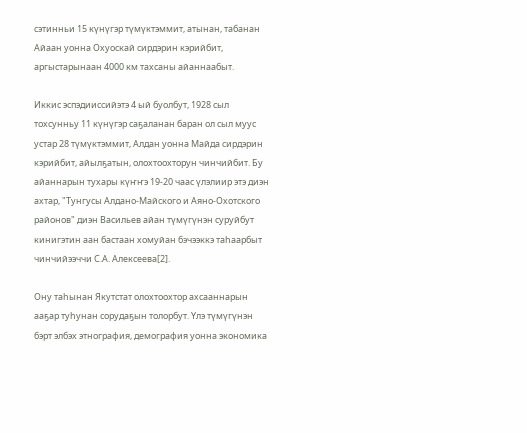сэтинньи 15 күнүгэр түмүктэммит, атынан, табанан Айаан уонна Охуоскай сирдэрин кэрийбит, аргыстарынаан 4000 км тахсаны айаннаабыт.

Иккис эспэдииссийэтэ 4 ый буолбут, 1928 сыл тохсунньу 11 күнүгэр саҕаланан баран ол сыл муус устар 28 түмүктэммит, Алдан уонна Майда сирдэрин кэрийбит, айылҕатын, олохтоохторун чинчийбит. Бу айаннарын тухары күҥҥэ 19-20 чаас үлэлиир этэ диэн ахтар, "Тунгусы Алдано-Майского и Аяно-Охотского районов" диэн Васильев айан түмүгүнэн суруйбут кинигэтин аан бастаан хомуйан бэчээккэ таһаарбыт чинчийээччи С.А. Алексеева[2].

Ону таһынан Якутстат олохтоохтор ахсааннарын ааҕар туһунан сорудаҕын толорбут. Үлэ түмүгүнэн бэрт элбэх этнография, демография уонна экономика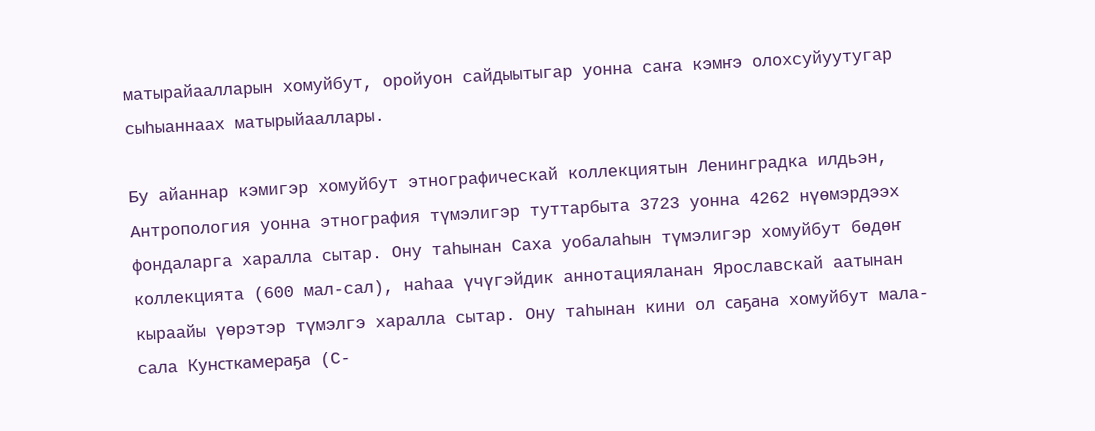матырайаалларын хомуйбут, оройуон сайдыытыгар уонна саҥа кэмҥэ олохсуйуутугар сыһыаннаах матырыйааллары.

Бу айаннар кэмигэр хомуйбут этнографическай коллекциятын Ленинградка илдьэн, Антропология уонна этнография түмэлигэр туттарбыта 3723 уонна 4262 нүөмэрдээх фондаларга харалла сытар. Ону таһынан Саха уобалаһын түмэлигэр хомуйбут бөдөҥ коллекцията (600 мал-сал), наһаа үчүгэйдик аннотацияланан Ярославскай аатынан кыраайы үөрэтэр түмэлгэ харалла сытар. Ону таһынан кини ол саҕана хомуйбут мала-сала Кунсткамераҕа (С-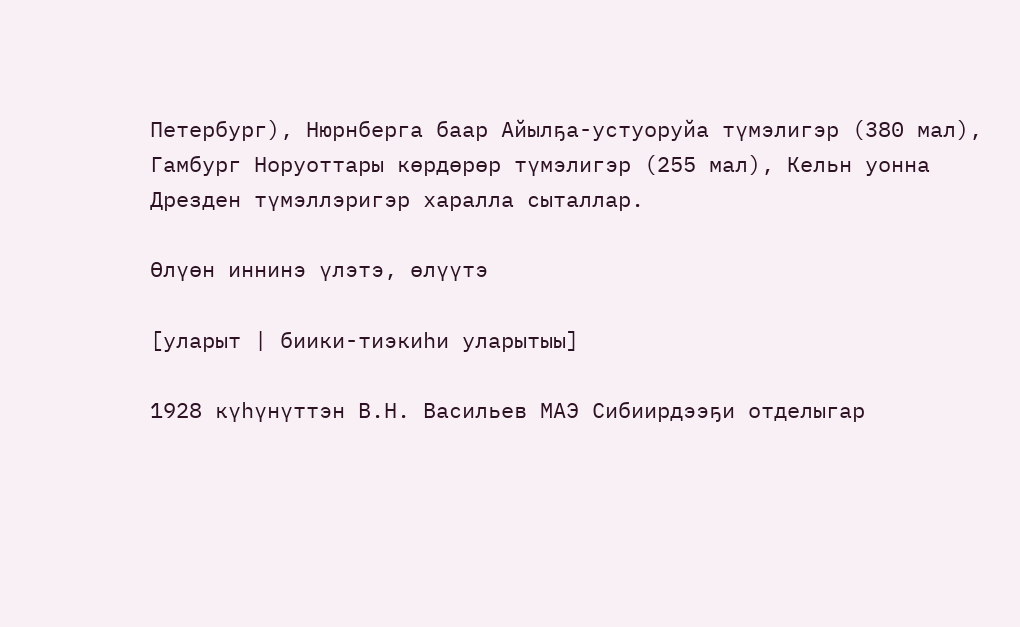Петербург), Нюрнберга баар Айылҕа-устуоруйа түмэлигэр (380 мал), Гамбург Норуоттары көрдөрөр түмэлигэр (255 мал), Кельн уонна Дрезден түмэллэригэр харалла сыталлар.

Өлүөн иннинэ үлэтэ, өлүүтэ

[уларыт | биики-тиэкиһи уларытыы]

1928 күһүнүттэн В.Н. Васильев МАЭ Сибиирдээҕи отделыгар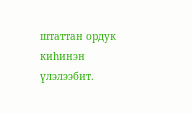штаттан ордук киһинэн үлэлээбит.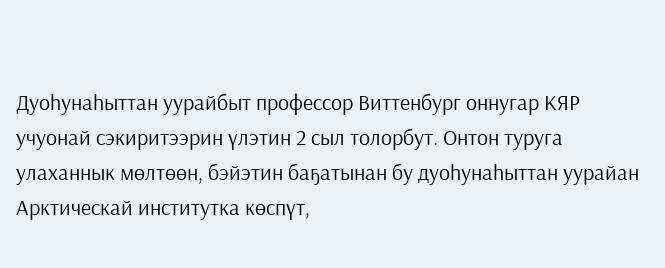Дуоһунаһыттан уурайбыт профессор Виттенбург оннугар КЯР учуонай сэкиритээрин үлэтин 2 сыл толорбут. Онтон туруга улаханнык мөлтөөн, бэйэтин баҕатынан бу дуоһунаһыттан уурайан Арктическай институтка көспүт,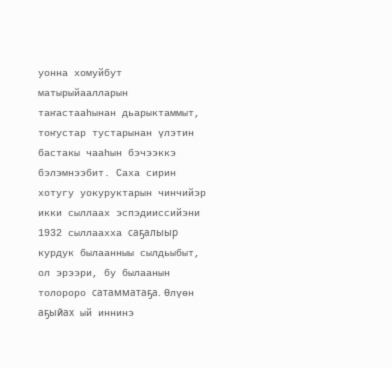уонна хомуйбут матырыйаалларын таҥастааһынан дьарыктаммыт, тоҥустар тустарынан үлэтин бастакы чааһын бэчээккэ бэлэмнээбит. Саха сирин хотугу уокуруктарын чинчийэр икки сыллаах эспэдииссийэни 1932 сыллаахха саҕалыыр курдук былаанныы сылдьыбыт, ол эрээри, бу былаанын толороро сатамматаҕа. Өлүөн аҕыйах ый иннинэ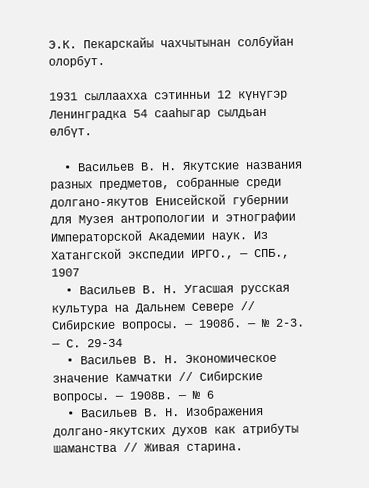Э.К. Пекарскайы чахчытынан солбуйан олорбут.

1931 сыллаахха сэтинньи 12 күнүгэр Ленинградка 54 сааһыгар сылдьан өлбүт.

  • Васильев В. Н. Якутские названия разных предметов, собранные среди долгано-якутов Енисейской губернии для Музея антропологии и этнографии Императорской Академии наук. Из Хатангской экспедии ИРГО., — СПБ., 1907
  • Васильев В. Н. Угасшая русская культура на Дальнем Севере // Сибирские вопросы. — 1908б. — № 2-3. — С. 29-34
  • Васильев В. Н. Экономическое значение Камчатки // Сибирские вопросы. — 1908в. — № 6
  • Васильев В. Н. Изображения долгано-якутских духов как атрибуты шаманства // Живая старина.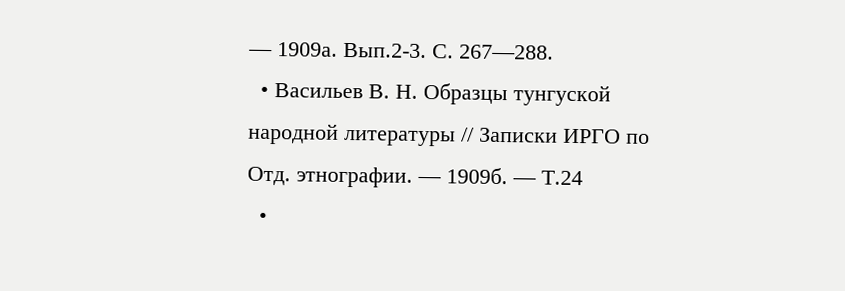— 1909а. Вып.2-3. С. 267—288.
  • Васильев В. Н. Образцы тунгуской народной литературы // Записки ИРГО по Отд. этнографии. — 1909б. — Т.24
  •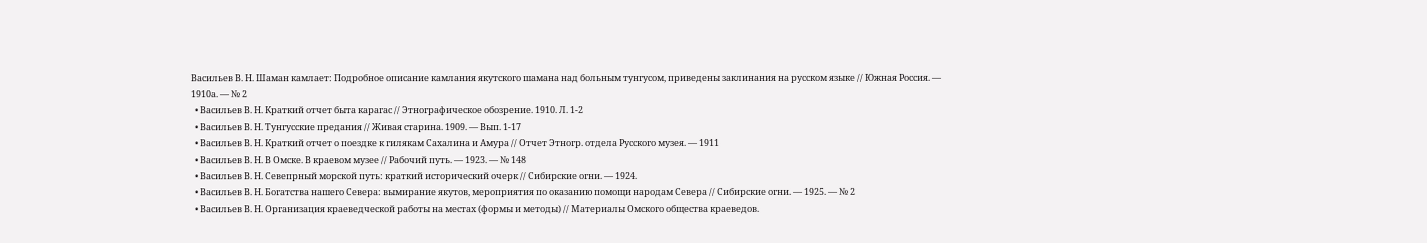Васильев В. Н. Шаман камлает: Подробное описание камлания якутского шамана над больным тунгусом, приведены заклинания на русском языке // Южная Россия. — 1910а. — № 2
  • Васильев В. Н. Краткий отчет быта карагас // Этнографическое обозрение. 1910. Л. 1-2
  • Васильев В. Н. Тунгусские предания // Живая старина. 1909. — Вып. 1-17
  • Васильев В. Н. Краткий отчет о поездке к гилякам Сахалина и Амура // Отчет Этногр. отдела Русского музея. — 1911
  • Васильев В. Н. В Омске. В краевом музее // Рабочий путь. — 1923. — № 148
  • Васильев В. Н. Севепрный морской путь: краткий исторический очерк // Сибирские огни. — 1924.
  • Васильев В. Н. Богатства нашего Севера: вымирание якутов, мероприятия по оказанию помощи народам Севера // Сибирские огни. — 1925. — № 2
  • Васильев В. Н. Организация краеведческой работы на местах (формы и методы) // Материалы Омского общества краеведов.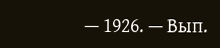— 1926. — Вып.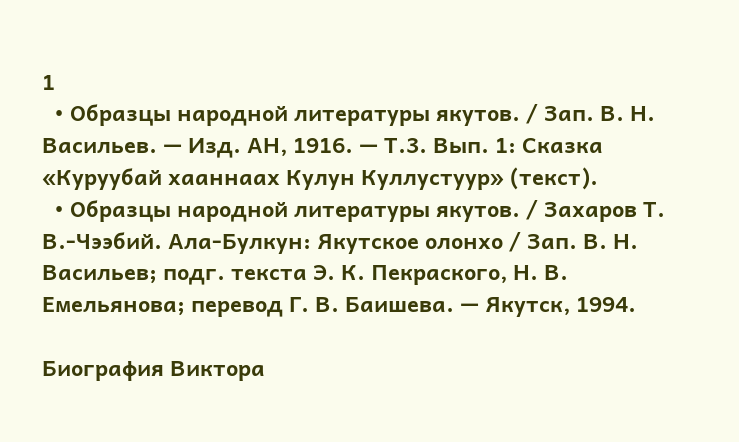1
  • Образцы народной литературы якутов. / Зап. В. Н. Васильев. — Изд. АН, 1916. — Т.3. Вып. 1: Сказка «Куруубай хааннаах Кулун Куллустуур» (текст).
  • Образцы народной литературы якутов. / Захаров Т. В.-Чээбий. Ала-Булкун: Якутское олонхо / Зап. В. Н. Васильев; подг. текста Э. К. Пекраского, Н. В. Емельянова; перевод Г. В. Баишева. — Якутск, 1994.

Биография Виктора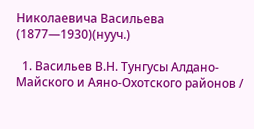Николаевича Васильева (1877—1930)(нууч.)

  1. Васильев В.Н. Тунгусы Алдано-Майского и Аяно-Охотского районов /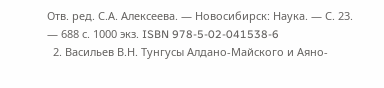Отв. ред. С.А. Алексеева. — Новосибирск: Наука. — С. 23. — 688 с. 1000 экз. ISBN 978-5-02-041538-6
  2. Васильев В.Н. Тунгусы Алдано-Майского и Аяно-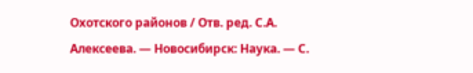Охотского районов / Отв. ред. С.А. Алексеева. — Новосибирск: Наука. — С.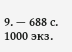9. — 688 с. 1000 экз.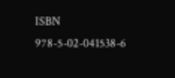ISBN 978-5-02-041538-6